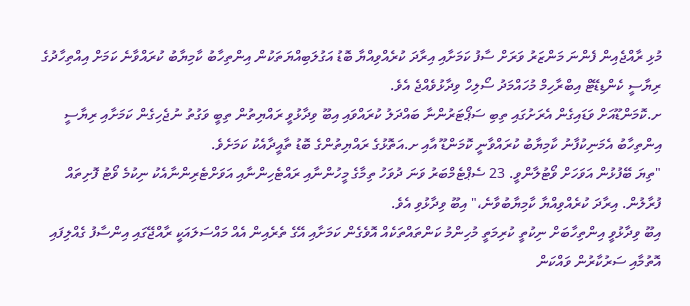މުޅި ރާއްޖެއިން ފެންނަ މަންޒަރު ވަރަށް ސާފު ކަމަށާއި އިރާދަ ކުރެއްވިއްޔާ ބޮޑު އަގުލަބިއްޔަތަކުން އިންތިހާބު ކާމިޔާބު ކުރައްވާނެ ކަމަށް އިއްތިހާދުގެ ރިޔާސީ ކެންޑިޑޭޓް އިބްރާހިމް މުހައްމަދު ސޯލިހް ވިދާޅުވެއްޖެ އެވެ.
ށ.ކޮމަންޑޫއަށް ވަޑައިގެން އެރަށުގައި ތިބި ސަޕޯޓަރުންނާ ބައްދަލު ކުރައްވައި އިބޫ ވިދާޅުވީ ރައްޔިތުން ތިބީ ވަގުތު ނުޖެހިގެން ކަމަށާއި ރިޔާސީ އިންތިހާބު އެމަނިކުފާނު ކާމިޔާބު ކުރައްވާނީ ކޮމަންޑޫ އާއި ށ.އަތޮޅުގެ ރައްޔިތުންގެ ބޮޑު ތާއީދާއެކު ކަމަށެވެ.
"ތިޔަ ބޭފުޅުން އަވަހަށް ވޯޓުލާންވީ. 23 ސެޕްޓެމްބަރު ވަނަ ދުވަހު ތިމާގެ މީހުންނާއި ރައްޓެހިންނާއި އަވަށްޓެރިންނާއެކު ނިކުމެ ވޯޓު ފޮށިތައް ފުރާލުން. އިރާދަ ކުރެއްވިއްޔާ ކާމިޔާބުވާނެ،" އިބޫ ވިދާޅުވި އެވެ.
އިބޫ ވިދާޅުވީ އިންތިހާބަށް ނިކުތީ ކުރިމަތީ މުހިންމު ކަންތައްތަކެއް އޮވެގެން ކަމަށާއި އޭގެ ތެރެއިން އެއް މައްސަލައަކީ ރާއްޖޭގައި އިންސާފު ގެއްލިފައި އޮތުމާއި ސަރުކާރުން ވައްކަން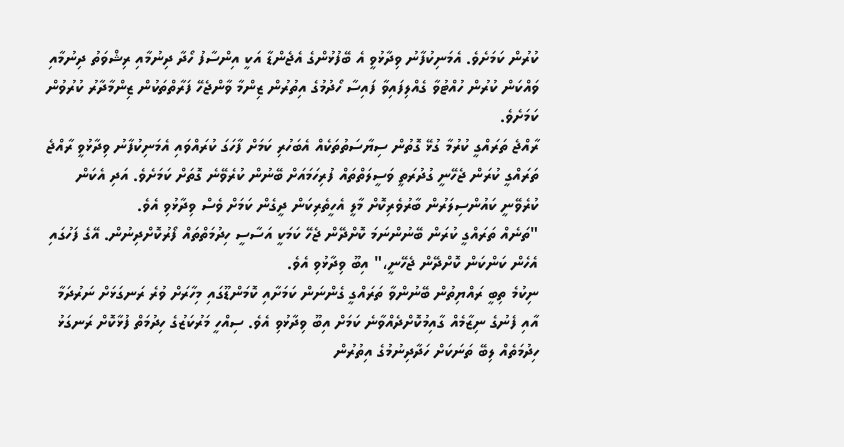ކުރުން ކަމަށެވެ. އެމަނިކުފާނު ވިދާޅުވީ އެ ބޭފުޅުންގެ އެޖެންޑާ އަކީ އިންސާފު ހޯދާ ދިނުމާއި ރިޝްވަތު ދިނުމާއި ވައްކަން ކުރުން ހުއްޓުވާ ގެއްލިފައިވާ ފައިސާ ހޯދުމުގެ އިތުރުން ޒިންމާ ވާންޖެހޭ ފަރާތްތަކުން ޒިންމާދާރު ކުރުވުން ކަމަށެވެ.
ރާއްޖެ ތަރައްގީ ކުރުމާ ގުޅޭ ގޮތުން ސިޔާސަތުތަކެއް އެބަހުރި ކަމަށް ފާހަގަ ކުރައްވައި އެމަނިކުފާނު ވިދާޅުވީ ރާއްޖެ ތަރައްގީ ކުރަން ޖެހޭނީ ގުދުރަތީ ވަސީލަތްތައް ފުރިހަމައަށް ބޭނުން ކުރެވޭނެ ގޮތަށް ކަމަށެވެ. އަދި އެކަން ކުރެވޭނީ ކައުންސިލަރުން ބާރުވެރިކޮށް މާލީ އެހީތެރިކަން ދީގެން ކަމަށް ވެސް ވިދާޅުވި އެވެ.
"ތަނެއް ތަރައްގީ ކުރަން ބޭނުންނަމަ ކޮށްދޭން ޖެހޭ ކަމަކީ އަސާސީ ހިދުމަތްތައް ފޯރުކޮށްދިނުން. އޭގެ ފަހުގައި އެހެން ކަންކަން ކޮށްދޭން ޖެހޭނީ،" އިބޫ ވިދާޅުވި އެވެ.
ނިކުމެ ތިބީ ރައްޔިތުން ބޭނުންވާ ތަރައްގީ ގެންނަން ކަމަށާއި ކޮމަންޑޫގައި މިހާރަށް ވުރެ ރަނގަޅަށް ނަރުދަމާ އާއި ފެނުގެ ނިޒާމެއް ގާއިމުކޮށްދެއްވާނެ ކަމަށް އިބޫ ވިދާޅުވި އެވެ. ސިއްހީ މަރުކަޒުގެ ހިދުމަތް ފުޅާކޮށް ރަނގަޅު ހިދުމަތެއް ލިބޭ ތަނަކަށް ހަދާދިނުމުގެ އިތުރުން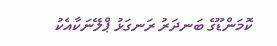ކޮމަންޑޫގެ ބަނދަރު ރަނގަޅު ޕްލޭނަކާއެކު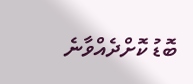ބޮޑު ކޮށްދެއްވާނެ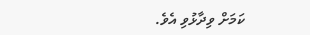ކަމަށް ވިދާޅުވި އެވެ.